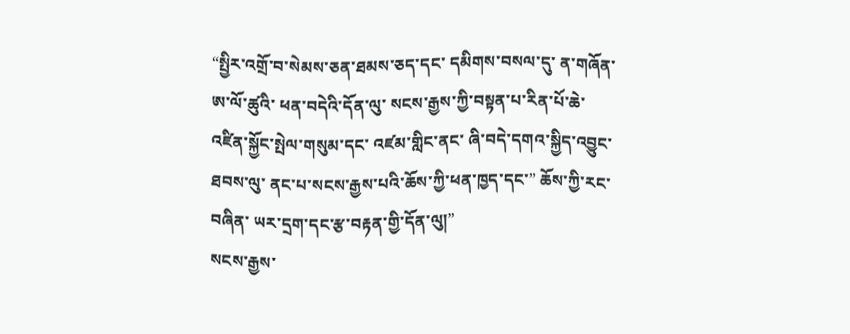“སྤྱིར་འགྲོ་བ་སེམས་ཅན་ཐམས་ཅད་དང་ དམིགས་བསལ་དུ་ ན་གཞོན་ཨ་ལོ་ཚུའི་ ཕན་བདེའི་དོན་ལུ་ སངས་རྒྱས་ཀྱི་བསྟན་པ་རིན་པོ་ཆེ་ འཛིན་སྐྱོང་སྤེལ་གསུམ་དང་ འཛམ་གླིང་ནང་ ཞི་བདེ་དགའ་སྐྱིད་འབྱུང་ཐབས་ལུ་ ནང་པ་སངས་རྒྱས་པའི་ཆོས་ཀྱི་ཕན་ཁྱད་དང་” ཆོས་ཀྱི་རང་བཞིན་ ཡར་དྲག་དང་རྩ་བརྟན་གྱི་དོན་ལུ།”
སངས་རྒྱས་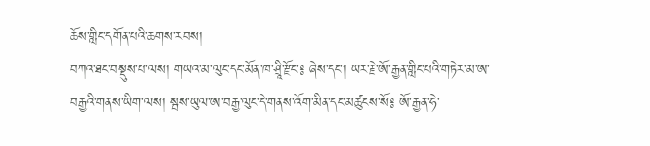ཆོས་གླིང་དགོན་པའི་ཆགས་རབས།
བཀའ་ཐང་བསྡུས་པ་ལས། གཡའ་མ་ལུང་དང་མོན་ཁ་ཤྲཱི་རྫོང་༔ ཞེས་དང་། ཡར་རྗེ་ཨོ་རྒྱན་གླིང་པའི་གཏེར་མ་ཨ་བརྒྱའི་གནས་ཡིག་ལས། སྦས་ཡུལ་ཨ་བརྒྱ་ལུང་དེ་གནས་འོག་མིན་དང་མཚུངས་སོ༔ ཨོ་རྒྱན་ཧེ་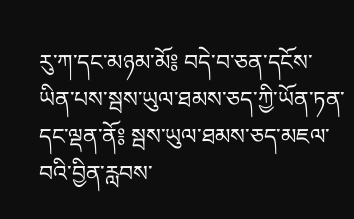རུ་ཀ་དང་མཉམ་མོ༔ བདེ་བ་ཅན་དངོས་ཡིན་པས་སྦས་ཡུལ་ཐམས་ཅད་ཀྱི་ཡོན་ཏན་དང་ལྡན་ནོ༔ སྦས་ཡུལ་ཐམས་ཅད་མཇལ་བའི་བྱིན་རླབས་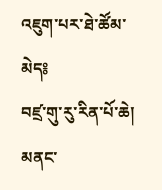འཇུག་པར་ཐེ་ཚོམ་མེད༔
བཛྲ་གུ་རུ་རིན་པོ་ཆེ།
མནང་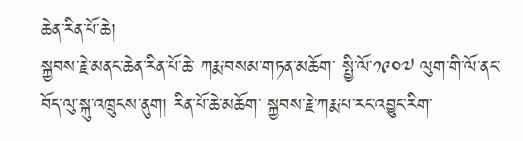ཆེན་རིན་པོ་ཆེ།
སྐྱབས་རྗེ་མནང་ཆེན་རིན་པོ་ཆེ་ ཀརྨ་བསམ་གཏན་མཆོག་ སྤྱི་ལོ་༡༩༠༧ ལུག་གི་ལོ་ནང་ བོད་ལུ་སྐུ་འཁྲུངས་ནུག། རིན་པོ་ཆེ་མཆོག་ སྐྱབས་རྗེ་ཀརྨ་པ་རང་འབྱུང་རིག་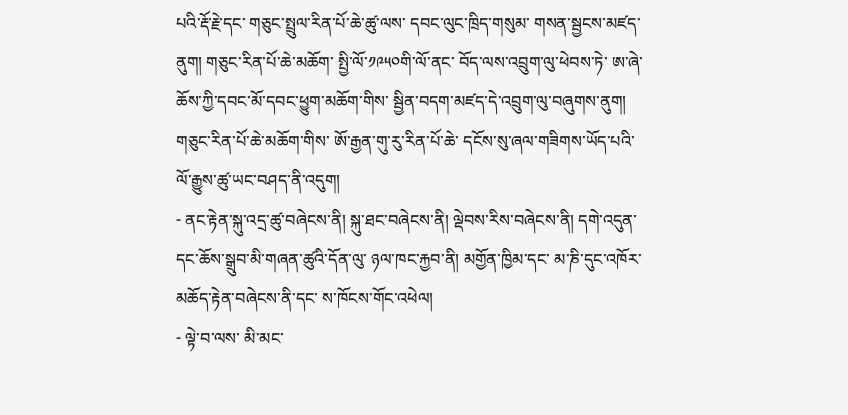པའི་རྡོ་རྗེ་དང་ གཅུང་སྤྲུལ་རིན་པོ་ཆེ་ཚུ་ལས་ དབང་ལུང་ཁྲིད་གསུམ་ གསན་སྦྱངས་མཛད་ནུག། གཅུང་རིན་པོ་ཆེ་མཆོག་ སྤྱི་ལོ་༡༩༥༠གི་ལོ་ནང་ བོད་ལས་འབྲུག་ལུ་ཕེབས་ཏེ་ ཨ་ཞེ་ཆོས་ཀྱི་དབང་མོ་དབང་ཕྱུག་མཆོག་གིས་ སྦྱིན་བདག་མཛད་དེ་འབྲུག་ལུ་བཞུགས་ནུག། གཅུང་རིན་པོ་ཆེ་མཆོག་གིས་ ཨོ་རྒྱན་གུ་རུ་རིན་པོ་ཆེ་ དངོས་སུ་ཞལ་གཟིགས་ཡོད་པའི་ལོ་རྒྱུས་ཚུ་ཡང་བཤད་ནི་འདུག།
- ནང་རྟེན་སྐུ་འདྲ་ཚུ་བཞེངས་ནི། སྐུ་ཐང་བཞེངས་ནི། ལྡེབས་རིས་བཞེངས་ནི། དགེ་འདུན་དང་ཆོས་སྒྲུབ་མི་གཞན་ཚུའི་དོན་ལུ་ ཉལ་ཁང་རྐྱབ་ནི། མགྱོན་ཁྱིམ་དང་ མ་ཎི་དུང་འཁོར་ མཆོད་རྟེན་བཞེངས་ནི་དང་ ས་ཁོངས་གོང་འཕེལ།
- ལྟེ་བ་ལས་ མི་མང་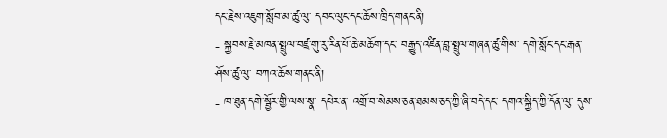དང་རྗེས་འཇུག་སློབ་མ་ཚུ་ལུ་ དབང་ལུང་དང་ཆོས་ཁྲིད་གནང་ནི།
- སྐྱབས་རྗེ་མཁན་སྤྲུལ་བཛྲ་གུ་རུ་རིན་པོ་ཆེ་མཆོག་དང་ བརྒྱུད་འཛིན་བླ་སྤྲུལ་གཞན་ཚུ་གིས་ དགེ་སློང་དང་རྒན་ཤོས་ཚུ་ལུ་ བཀའ་ཆོས་གནང་ནི།
- ཁ་ཐུན་དགེ་སྦྱོར་གྱི་ལས་སྣ་ དཔེར་ན་ འགྲོ་བ་སེམས་ཅན་ཐམས་ཅད་ཀྱི་ཞི་བདེ་དང་ དགའ་སྐྱིད་ཀྱི་དོན་ལུ་ དུས་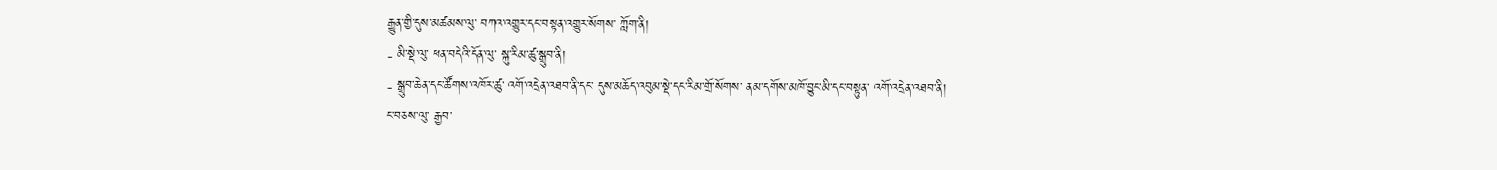རྒྱུན་གྱི་དུས་མཚམས་ལུ་ བཀའ་འགྱུར་དང་བསྟན་འགྱུར་སོགས་ ཀློག་ནི།
- མི་སྡེ་ལུ་ ཕན་བདེའི་དོན་ལུ་ སྐུ་རིམ་ཚུ་སྒྲུབ་ནི།
- སྒྲུབ་ཆེན་དང་ཚོགས་འཁོར་ཚུ་ འགོ་འདྲེན་འཐབ་ནི་དང་ དུས་མཆོད་འབུམ་སྡེ་དང་རིམ་གྲོ་སོགས་ ནམ་དགོས་མཁོ་བྱུང་མི་དང་བསྟུན་ འགོ་འདྲེན་འཐབ་ནི།
ང་བཅས་ལུ་ རྒྱབ་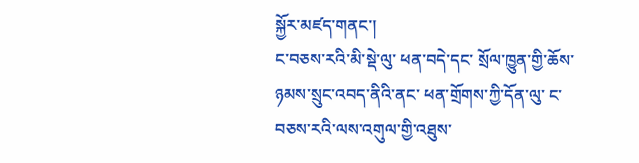སྐྱོར་མཛད་གནང་།
ང་བཅས་རའི་མི་སྡེ་ལུ་ ཕན་བདེ་དང་ སྲོལ་ཁྱུན་གྱི་ཆོས་ ཉམས་སྲུང་འབད་ནིའི་ནང་ ཕན་གྲོགས་ཀྱི་དོན་ལུ་ ང་བཅས་རའི་ལས་འགུལ་གྱི་འཐུས་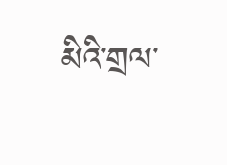མིའི་གྲལ་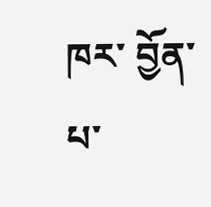ཁར་ བྱོན་པ་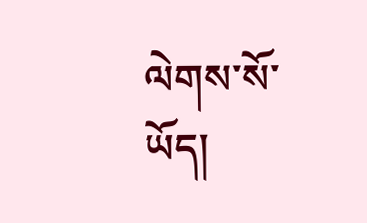ལེགས་སོ་ཡོད།